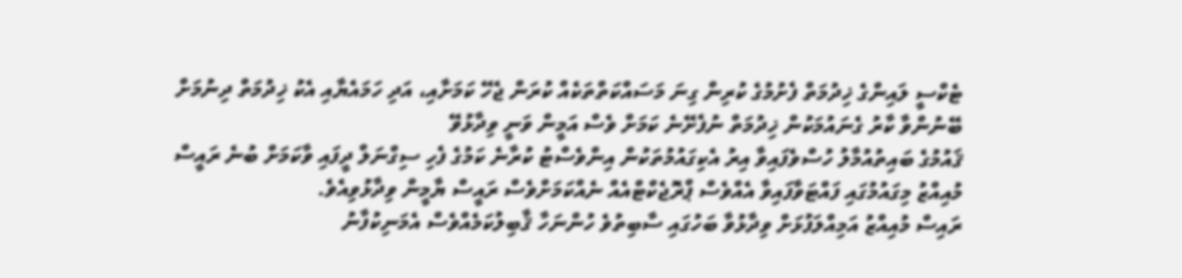ޓެކްސީ ލައިންގެ ޚިދުމަތް ފެށުމުގެ ކުރިން ގިނަ މަސައްކަތްތަކެއް ކުރަން ޖެހޭ ކަމަށާއި، އަދި ހަމައެޔާއި އެކު ޚިދުމަތް ދިނުމަށް ބޭނުންވާ ކާރު ގެނައުމަކުން ޚިދުމަތް ނުފެށޭނެ ކަމަށް ވެސް އަމީން ވަނީ ވިދާޅުވޭ
ޤައުމުގެ ބައިތުއުމާލު ހުސްވެފައިވާ އިރު އެކިގައުމުތަކުން އިންވެސްޓު ކުރާނެ ކަމުގެ ފެހި ސިގްނަލް ދީފައި ވާކަމަށް ބުނެ ރައީސް މުއިއްޒު މިގައުމުގައި ފައްޓަވާފައިވާ އެއްވެސް ޕްރޮޖެކްޓްއެއް ނެއްކަމަށްވެސް ރައީސް ޔާމީން ވިދާޅުވިއެވެ.
ރައިސް މުއިއްޒު އަމިއްލަފުޅަށް ވިދާޅުވާ ބަހުގައި ސާބިތުވެ ހުންނަހާ ޤާބިލުކަމެއްވެސް އެމަނިކުފާނު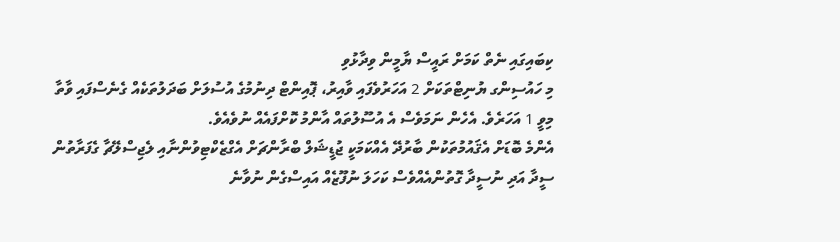ކިބައިގައި ނެތް ކަމަށް ރައީސް ޔާމީން ވިދާޅުވި
މި ހައުސިންގ ޔުނިޓްތަކަށް 2 އަހަރުވެފައި ވާއިރު، ޕޮއިންޓް ދިނުމުގެ އުސުލަށް ބަދަލުތަކެއް ގެނެސްފައި ވާތާ މިވީ 1 އަހަރެވެ. އެހެން ނަމަވެސް އެ އުސޫލުތައް އާންމު ކޮށްފައެއް ނުވެއެވެ.
އެންމެ ބޮޑަށް އެޤައުމުތަކުން ބާރުދޭ އެއްކަމަކީ ޖުޑީޝަލް ބްރާންޗަށް އެގްޒެކްޓިވުންނާއި ލެޖިސްލޭޗާ ގެފަރާތުން ސީދާ އަދި ނުސީދާ ގޮތުންއެއްވެސް ކަހަލަ ނުފޫޒެއް އައިސްގެން ނުވާނެ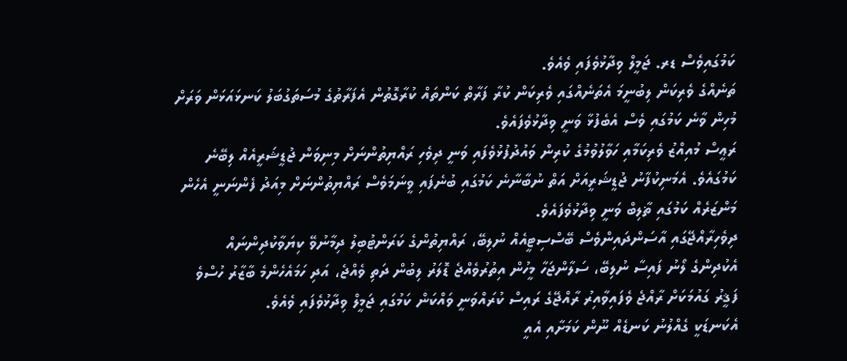ކަމުގައިވެސް ޑރ. ޖަމީލް ވިދާޅުވެފައި ވެއެވެ.
ތަނެއްގެ ވެރިކަން ލިބުނީމަ އެތަނެއްގައި ވެރިކަން ކުރާ ފަރާތް ކަންތައް ކުރާގޮތުން އެފަރާތުގެ މުސަތަގުބަލު ކަނޅައަޅަން ވަރަށް މުހިން ވާނެ ކަމުގައި ވެސް އެބެފުޅާ ވަނީ ވިދާޅުވެފައެވެ.
ރަޢީސް މުއިއްޒު ވެރިކަމާއި ހަވާލުވުމުގެ ކުރިން ވައުދުފުޅުވެފައި ވަނީ ދިވެހި ރައްޔިތުންނަށް މިނިވަން ޖުޑީޝަރީއެއް ލިބޭނެ ކަމުގައެވެ. އެމަނިކުފާނު ޖުޑީޝަރީއަށް އަތް ނުބާނާނެ ކަމުގައި ބުނެފައި ވީނަމަވެސް ރައްޔިތުންނަށް މިއަދު ފެންނަނީ އެހެން މަންޒަރެއް ކަމުގައި ޡާލިބް ވަނީ ވިދާޅުވެފައެވެ.
ދިވެހިރާއްޖޭގައި އާސަންދައިންވެސް ބޭސްސިޓީއެއް ނުލިބޭ، ރައްޔިތުންގެ ކަރަންޓުބިލު ދިމާނުވޭ ކިޔަވާކުދިންނައް އެކުދިންގެ ލޯނު ފައިސާ ނުލިބޭ، ސަލާންޖަހާ މީހުން އިތުރުވެއްޖެ ޑޮލަރު ލިބުން ދަތި ވެއްޖެ، އަދި ހަމައެހެންމެ ބާޒާރު ހުސްވެ ފަޤީރު ގައުމަކަށް ރާއްޖެ ވެފައިވާއިރު ރާއްޖޭގެ ރައިސް ކުރައްވަނީ ވައްކަން ކަމުގައި ޖަމީލް ވިދާޅުވެފައި ވެއެވެ.
އެކަނޑަކީ ގެއްލުނު ކަނޑެއް ނޫން ކަމަށާއި އެއީ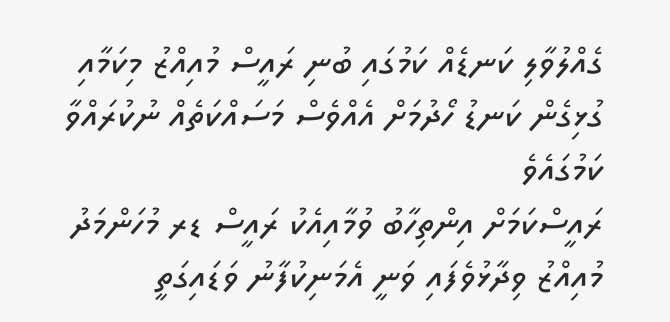ގެއްލުވާލި ކަނޑެއް ކަމުގައި ބުނި ރައީސް މުއިއްޒު މިކަމާއި ގުޅިގެން ކަނޑު ހޯދުމަށް އެއްވެސް މަސައްކަތެއް ނުކުރައްވާ ކަމުގައެވެ
ރައީސްކަމަށް އިންތިހާބު ވުމާއިއެކު ރައީސް ޑރ މުހަންމަދު މުއިއްޒު ވިދާޅުވެފައި ވަނީ އެމަނިކުފާނު ވަޑައިގަތީ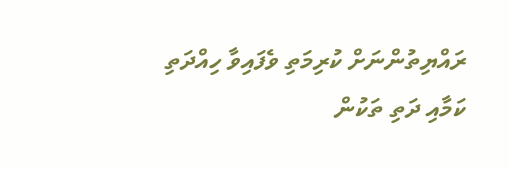ރައްޔިތުންނަށް ކުރިމަތި ވެފައިވާ ހިއްދަތި ކަމާއި ދަތި ތަކުން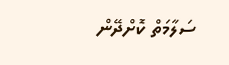ސަލާމަތް ކޮށްދޭން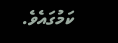ކަމުގައެވެ.